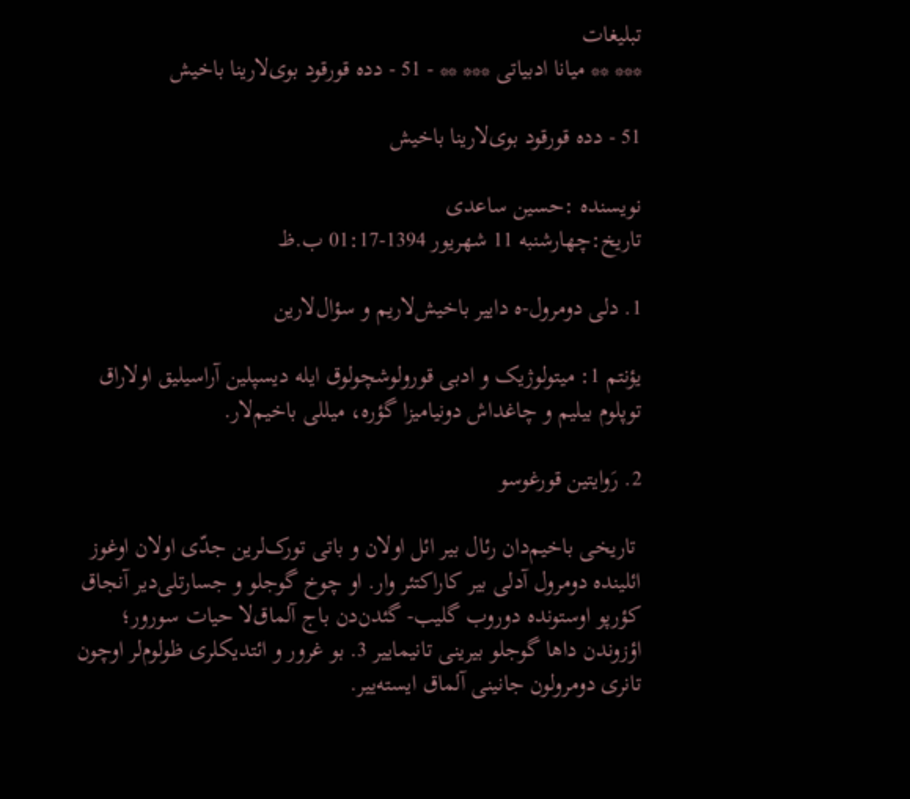تبلیغات
*** ** میانا ادبیاتی *** ** - 51 - دده قورقود بوی‌لارینا باخیش

51 - دده قورقود بوی‌لارینا باخیش

نویسنده :حسین ساعدی
تاریخ:چهارشنبه 11 شهریور 1394-01:17 ب.ظ

1. دلی دومرول-ه داییر باخیش‌لاریم و سؤال‌لارین

یؤنتم 1: میتولوژیک و ادبی قورولوشچولوق ایله دیسپلین آراسیلیق اولاراق توپلوم بیلیم و چاغداش دونیامیزا گؤره، میللی باخیم‌لار.

2. رَوایتین قورغوسو

 تاریخی باخیم‌دان رئال بیر ائل اولان و باتی تورک‌لرین جدّی اولان اوغوز ائلینده دومرول آدلی بیر کاراکتئر وار. او چوخ گوجلو و جسارتلی‌دیر آنجاق کؤرپو اوستونده دوروب گلیب- گئدن‌دن باج آلماق‌لا حیات سورور؛ اؤزوندن داها گوجلو بیرینی تانیماییر 3. بو غرور و ائتدیکلری ظولوم‌لر اوچون تانری دومرولون جانینی آلماق ایسته‌ییر.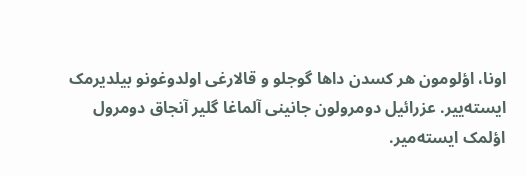اونا، اؤلومون هر کسدن داها گوجلو و قالارغی اولدوغونو بیلدیرمک ایسته‌ییر. عزرائیل دومرولون جانینی آلماغا گلیر آنجاق دومرول اؤلمک ایسته‌میر.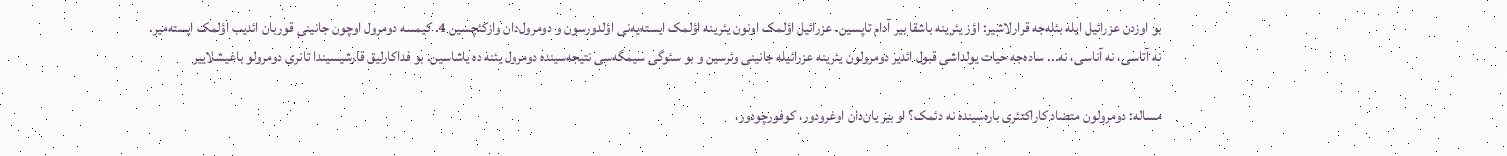بو اوزدن عزرائیل ایله بئله‌جه قرارلاشیر: اؤز یئرینه باشقا بیر آدام تاپسین. عزرائیل اؤلمک اونون یئرینه اؤلمک ایسته‌یه‌نی اؤلدورسون و دومرول‌دان وازکئچسین 4. کیمسه دومرول اوچون جانینی قوربان ائدیب اؤلمک ایسته‌میر. نه آتاسی، نه آناسی، نه... ساده‌جه حیات یولداشی قبول ائدیر دومرولون یئرینه عزرائیله جانینی وئرسین و بو سئوگی سیمگه‌سی نتیجه‌سینده دومرول یئنه ده یاشاسین. بو فداکارلیق قارشیسیندا تانری دومرولو باغیشلاییر

مساله: دومرولون متضاد کاراکتئری باره‌سینده نه دئمک؟ او بیر یان‌دان اوغرودور، کوفورچودور،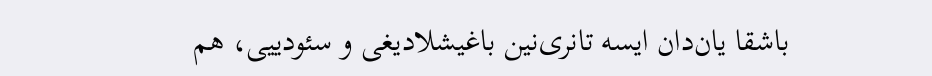باشقا یان‌دان ایسه تانری‌نین باغیشلادیغی و سئودییی، هم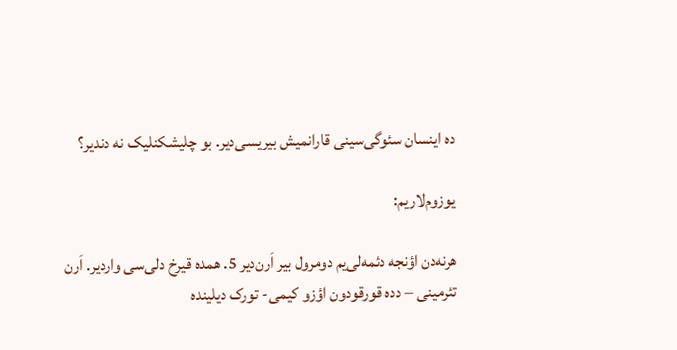ده اینسان سئوگی‌سینی قارانمیش بیریسی‌دیر. بو چلیشکنلیک نه دندیر؟

یوزوم‌لاریم:

هرنه‌دن اؤنجه دئمه‌لی‌یم دومرول بیر اَرن‌دیر 5. همده قیرخ دلی‌سی واردیر. اَرن تئرمینی – دده قورقودون اؤزو کیمی- تورک دیلینده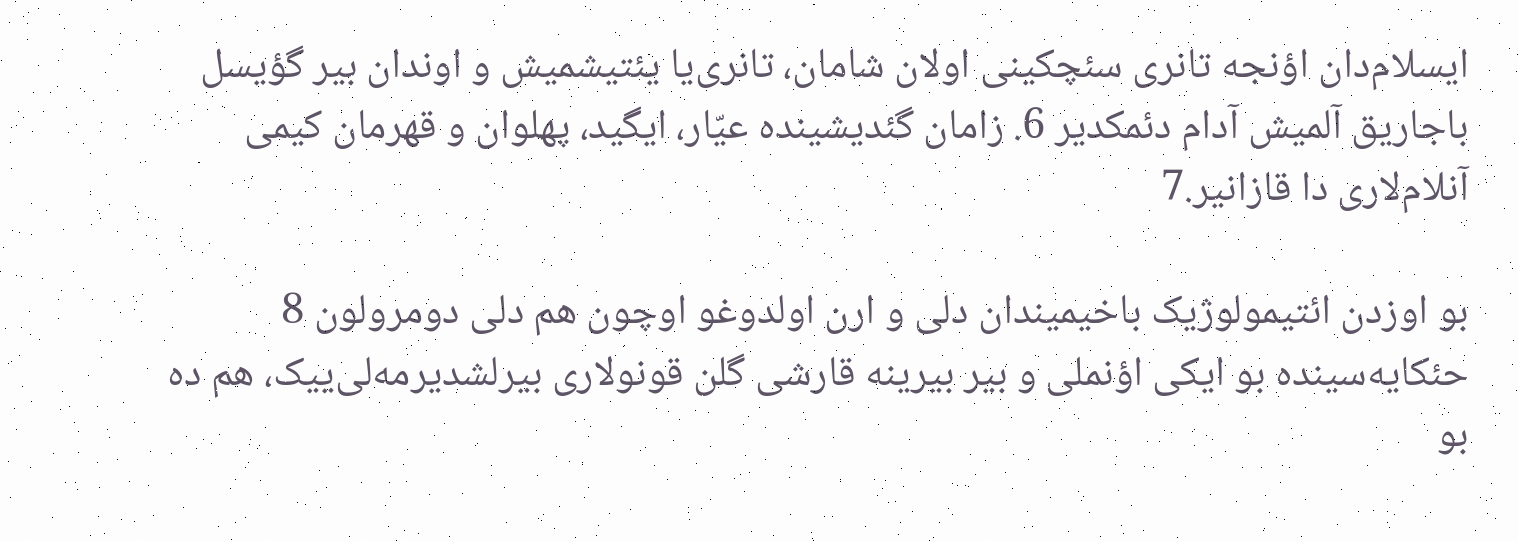ایسلام‌دان اؤنجه تانری سئچکینی اولان شامان، تانری‌یا یئتیشمیش و اوندان بیر گؤیسل باجاریق آلمیش آدام دئمکدیر 6. زامان گئدیشینده عیّار، ایگید، پهلوان و قهرمان کیمی آنلام‌لاری دا قازانیر.7

بو اوزدن ائتیمولوژیک باخیمیندان دلی و ارن اولدوغو اوچون هم دلی دومرولون 8 حئکایه‌سینده بو ایکی اؤنملی و بیر بیرینه قارشی گلن قونولاری بیرلشدیرمه‌لی‌ییک، هم ده بو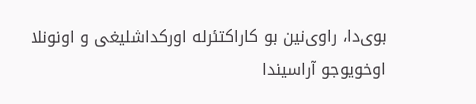بوی‌دا، راوی‌نین بو کاراکتئرله اورکداشلیغی و اونونلا اوخویوجو آراسیندا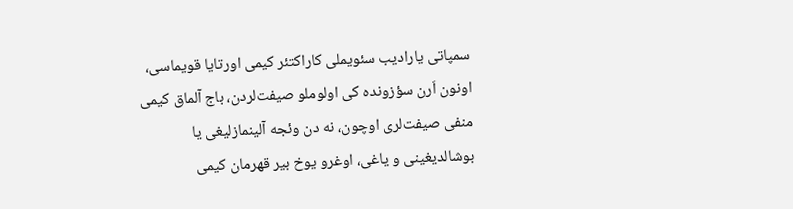سمپاتی یارادیب سئویملی کاراکتئر کیمی اورتایا قویماسی، اونون اَرن سؤزونده کی اولوملو صیفت‌لردن، باج آلماق کیمی منفی صیفت‌لری اوچون، نه دن وئجه آلینمازلیغی یا بوشالدیغینی و یاغی، اوغرو یوخ بیر قهرمان کیمی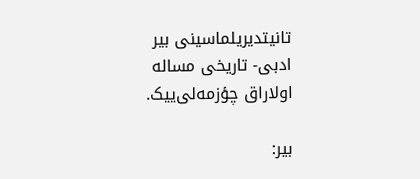تانیتدیریلماسینی بیر ادبی- تاریخی مساله اولاراق چؤزمه‌لی‌ییک.

بیر: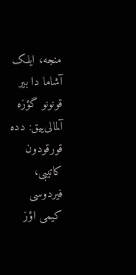منجه، ایلک آشاما دا بیر قونونو گؤزه آلمالی‌ییق: دده قورقودون کاتیبی، فیردوسی کیمی اؤز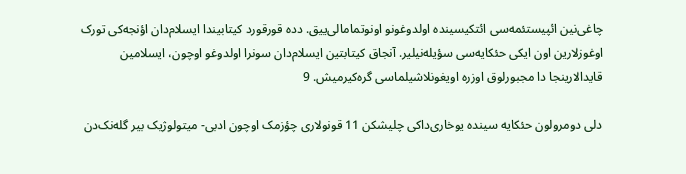چاغی‌نین ائپیستئمه‌سی ائتکیسینده اولدوغونو اونوتمامالی‌ییق. دده قورقورد کیتابیندا ایسلام‌دان اؤنجه‌کی تورک اوغوزلارین اون ایکی حئکایه‌سی سؤیله‌نیلیر. آنجاق کیتابتین ایسلام‌دان سونرا اولدوغو اوچون، ایسلامین قایدالارینجا دا مجبورلوق اوزره اویغونلاشیلماسی گره‌کیرمیش. 9

دلی دومرولون حئکایه سینده یوخاری‌داکی چلیشکن 11 قونولاری چؤزمک اوچون ادبی- میتولوژیک بیر گله‌نک‌دن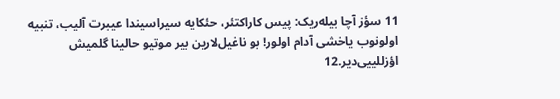11 سؤز آچا بیله‌ریک: پیس کاراکتئر، حئکایه سیراسیندا عیبرت آلیب، تنبیه اولونوب یاخشی آدام اولور! بو ناغیل‌لارین بیر موتیو حالینا گلمیش اؤزللییی‌دیر.12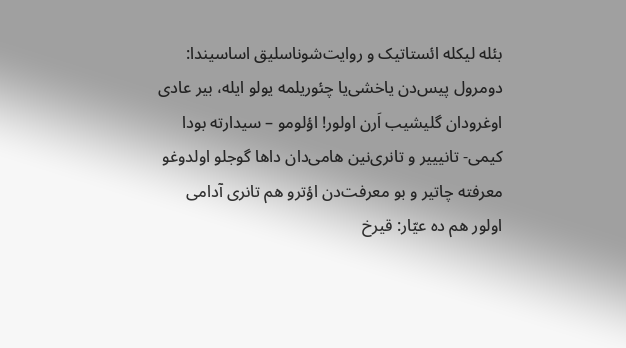بئله لیکله ائستاتیک و روایت‌شوناسلیق اساسیندا: دومرول پیس‌دن یاخشی‌یا چئوریلمه یولو ایله، بیر عادی اوغرودان گلیشیب اَرن اولور! اؤلومو – سیدارته بودا کیمی- تانیییر و تانری‌نین هامی‌دان داها گوجلو اولدوغو معرفته چاتیر و بو معرفت‌دن اؤترو هم تانری آدامی اولور هم ده عیّار: قیرخ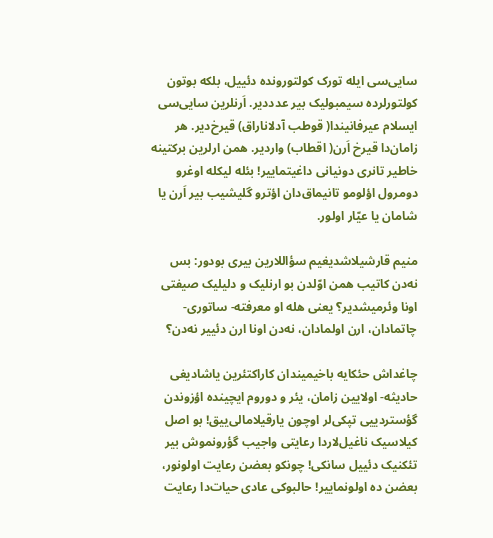سایی‌سی ایله تورک کولتورونده دئییل، بلکه بوتون کولتورلرده سیمبولیک بیر عدددیر. اَرنلرین سایی‌سی ایسلام عیرفانیندا( قوطب آدلاناراق) قیرخ‌دیر. هر زامان‌دا قیرخ اَرن( اقطاب) واردیر. همن ارلرین برکتینه خاطیر تانری دونیانی داغیتماییر! بئله لیکله اوغرو دومرول اؤلومو تانیماق‌دان اؤترو گلیشیب بیر اَرن یا شامان یا عیّار اولور.

منیم قارشیلاشدیغیم سؤاللارین بیری بودور: بس نه‌دن کاتیب همن اوّلدن بو ارنلیک و دلیلیک صیفتی اونا وئرمیشدیر؟ یعنی هله او معرفته- ساتوری- چاتمادان، ارن اولمادان، نه‌دن اونا ارن دئییر نه‌دن؟

چاغداش حئکایه باخیمیندان کاراکتئرین یاشادیغی حادیثه- اولایین زامان، یئر و دوروم ایچینده اؤزوندن گؤستردییی تپکی‌لر اوچون یارقیلامالی‌ییق! بو اصل کیلاسیک ناغیل‌لاردا رعایتی واجیب گؤرونموش بیر تئکنیک دئییل سانکی! چونکو بعضن رعایت اولونور، بعضن ده اولونماییر! حالبوکی عادی حیات‌دا رعایت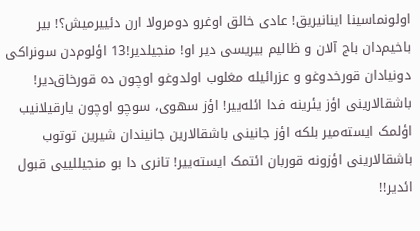اولونماسینا اینانیریق! عادی خالق اوغرو دومرولا ارن دئییرمیش؟! بیر باخیم‌دان باج آلان و ظالیم بیریسی دیر او! منجیلدیر!13 اؤلوم‌دن سونراکی دونیادان قورخدوغو و عزرائیله مغلوب اولدوغو اوچون ده قورخاق‌دیر! باشقالارینی اؤز یئرینه فدا ائله‌ییر! اؤز سهوی، سوچو اوچون یارقیلانیب اؤلمک ایسته‌میر بلکه اؤز جانینی باشقالارین جانیندان شیرین توتوب باشقالارینی اؤزونه قوربان ائتمک ایسته‌ییر! تانری دا بو منجیللییی قبول ائدیر!!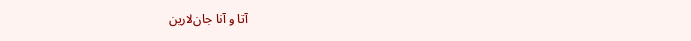آتا و آنا جان‌لارین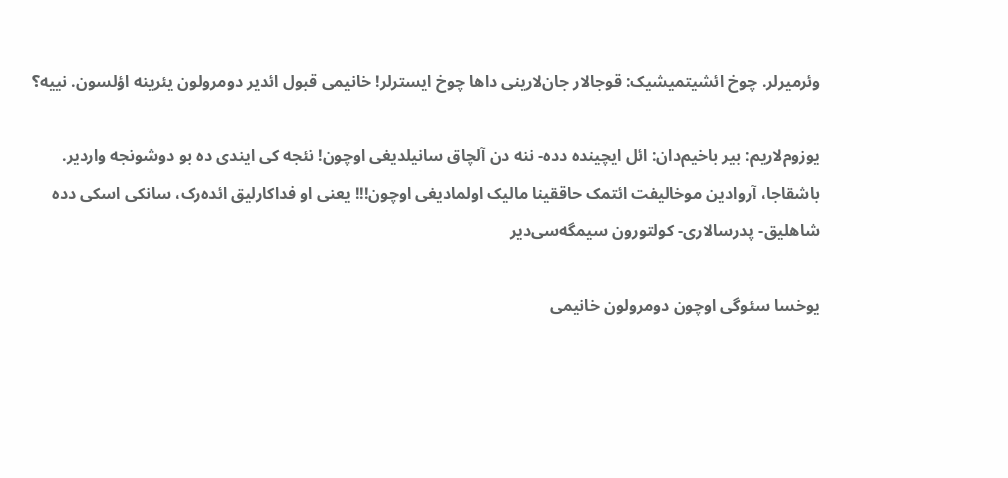وئرمیرلر. چوخ ائشیتمیشیک: قوجالار جان‌لارینی داها چوخ ایسترلر! خانیمی قبول ائدیر دومرولون یئرینه اؤلسون. نییه؟

یوزوم‌لاریم: بیر باخیم‌دان: ائل ایچینده دده- ننه دن آلچاق سانیلدیغی اوچون! نئجه کی ایندی ده بو دوشونجه واردیر. باشقاجا، آروادین موخالیفت ائتمک حاققینا مالیک اولمادیغی اوچون!!! یعنی او فداکارلیق ائده‌رک، سانکی اسکی دده شاهلیق- پدرسالاری- کولتورون سیمگه‌سی‌دیر

یوخسا سئوگی اوچون دومرولون خانیمی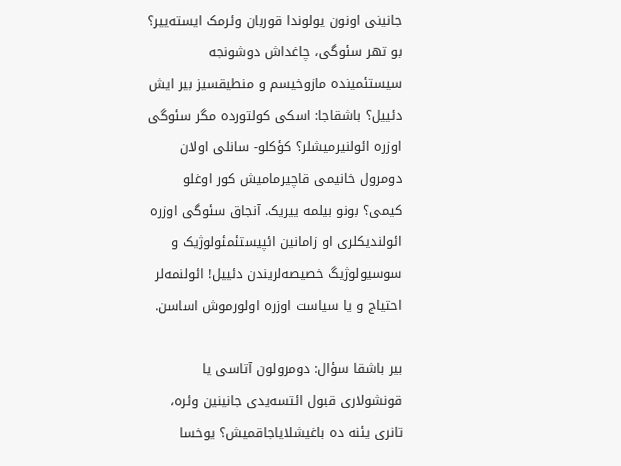جانینی اونون یولوندا قوربان وئرمک ایسته‌ییر؟ بو تهر سئوگی، چاغداش دوشونجه سیستئمینده مازوخیسم و منطیقسیز بیر ایش دئییل؟ باشقاجا: اسکی کولتورده مگر سئوگی اوزره ائولنیرمیشلر؟ کؤکلو- سانلی اولان دومرول خانیمی قاچیرمامیش کور اوغلو کیمی؟ بونو بیلمه ییریک. آنجاق سئوگی اوزره ائولندیکلری او زامانین ائپیستئمئولوژیک و سوسیولوژیگ خصیصه‌لریندن دئییل! ائولنمه‌لر احتیاج و یا سیاست اوزره اولورموش اساسن.

بیر باشقا سؤال: دومرولون آتاسی یا قونشولاری قبول ائتسه‌یدی جانینین وئره، تانری یئنه ده باغیشلایاجاقمیش؟ یوخسا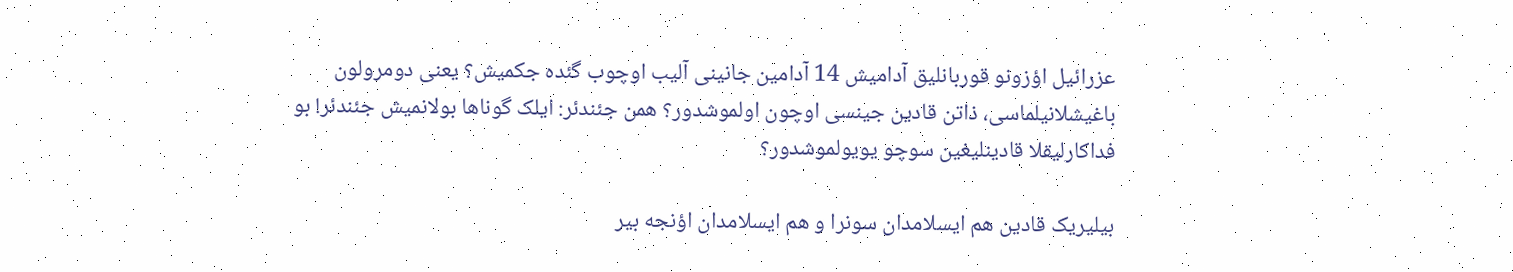عزرائیل اؤزونو قوربانلیق آدامیش 14 آدامین جانینی آلیب اوچوب گئده جکمیش؟ یعنی دومرولون باغیشلانیلماسی، ذاتن قادین جینسی اوچون اولموشدور؟ همن جئندئر: ایلک گوناها بولانمیش جئندئر! بو فداکارلیقلا قادینلیغین سوچو یویولموشدور؟

بیلیریک قادین هم ایسلامدان سونرا و هم ایسلامدان اؤنجه بیر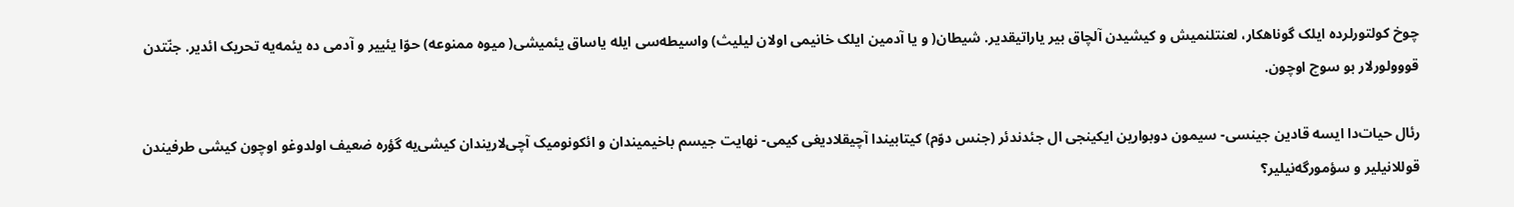چوخ کولتورلرده ایلک گوناهکار، لعنتلنمیش و کیشیدن آلچاق بیر یاراتیقدیر. شیطان( و یا آدمین ایلک خانیمی اولان لیلیث) واسیطه‌سی ایله یاساق یئمیشی( میوه ممنوعه) حوّا یئییر و آدمی ده یئمه‌یه تحریک ائدیر. جنّتدن قووولورلار بو سوچ اوچون.

رئال حیات‌دا ایسه قادین جینسی- سیمون دوبوارین ایکینجی ال جئدندئر (جنس دوّم) کیتابیندا آچیقلادیغی کیمی- نهایت جیسم باخیمیندان و ائکونومیک آچی‌لاریندان کیشی‌یه گؤره ضعیف اولدوغو اوچون کیشی طرفیندن قوللانیلیر و سؤمورگه‌نیلیر؟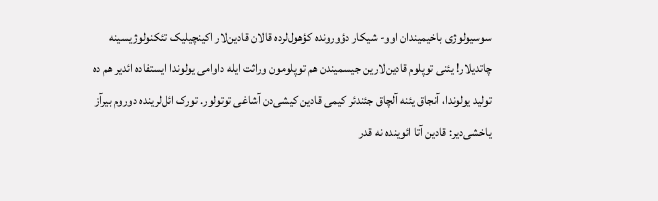سوسیولوژی باخیمیندان اوو- شیکار دؤورونده کؤهول‌لرده قالان قادین‌لار اکینچیلیک تئکنولوژیسینه چاتدیلار! یئنی توپلوم قادین‌لارین جیسمیندن هم توپلومون وراثت ایله داوامی یولوندا ایستفاده ائدیر هم ده تولید یولوندا، آنجاق یئنه آلچاق جئندئر کیمی قادین کیشی‌دن آشاغی توتولور. تورک ائل‌لرینده دوروم بیرآز یاخشی‌دیر: قادین آتا ائوینده نه قدر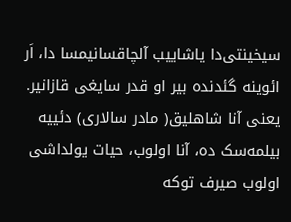سیخینتی‌دا یاشاییب آلچاقسانیمسا دا، اَر ائوینه گئدنده بیر او قدر سایغی قازانیر. یعنی آنا شاهلیق( مادر سالاری) دئییه بیلمه‌سک ده، آنا اولوب، حیات یولداشی اولوب صیرف توکه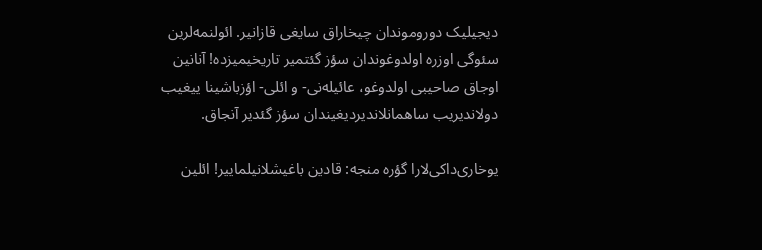دیجیلیک دوروموندان چیخاراق سایغی قازانیر. ائولنمه‌لرین سئوگی اوزره اولدوغوندان سؤز گئتمیر تاریخیمیزده! آنانین اوجاق صاحیبی اولدوغو، عائیله‌نی- و ائلی- اؤزباشینا ییغیب دولاندیریب ساهمانلاندیردیغیندان سؤز گئدیر آنجاق.

یوخاری‌داکی‌لارا گؤره منجه: قادین باغیشلانیلماییر! ائلین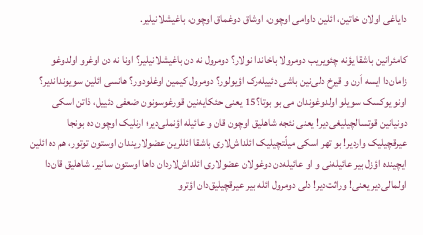دایاغی اولان خاتین، ائلین داوامی اوچون، اوشاق دوغماق اوچون، باغیشلانیلیر.

کامئرانین باشقا یؤنه چئویریب دومرولا باخاندا نولار؟ دومرول نه دن باغیشلانیلیر؟ اونا نه دن اوغرو اولدوغو زامان‌دا ایسه اَرن و قیرخ دلی‌نین باشی دئییله‌رک اؤیولور؟ دومرول کیمین اوغلودور؟ هانسی ائلین سویونداندیر؟ اونو یوکسک سویلو اولدوغوندان می بو بوتا؟15 یعنی حئکایه‌نین قورغوسونون ضعفی دئییل، ذاتن اسکی دونیانین قوتسالچیلیغی‌دیر! یعنی نئجه شاهلیق اوچون قان و عائیله اؤنملی‌دیر؛ ارنلیک اوچون ده بونجا عیرقچیلیک واردیر! بو تهر اسکی میلّتچیلیک ائلداش‌لاری باشقا ائللرین عضولاریندان اوستون توتور، هم ده ائلین ایچینده اؤزل بیر عائیله‌نی و او عائیله‌دن دوغولان عضولاری ائلداش‌لاردان داها اوستون سانیر. شاهلیق قان‌دا اولمالی‌دیر یعنی! وراثت‌دیر! دلی دومرول ائله بیر عیرقچیلیق‌دان اؤترو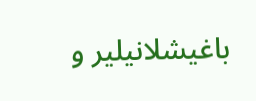باغیشلانیلیر و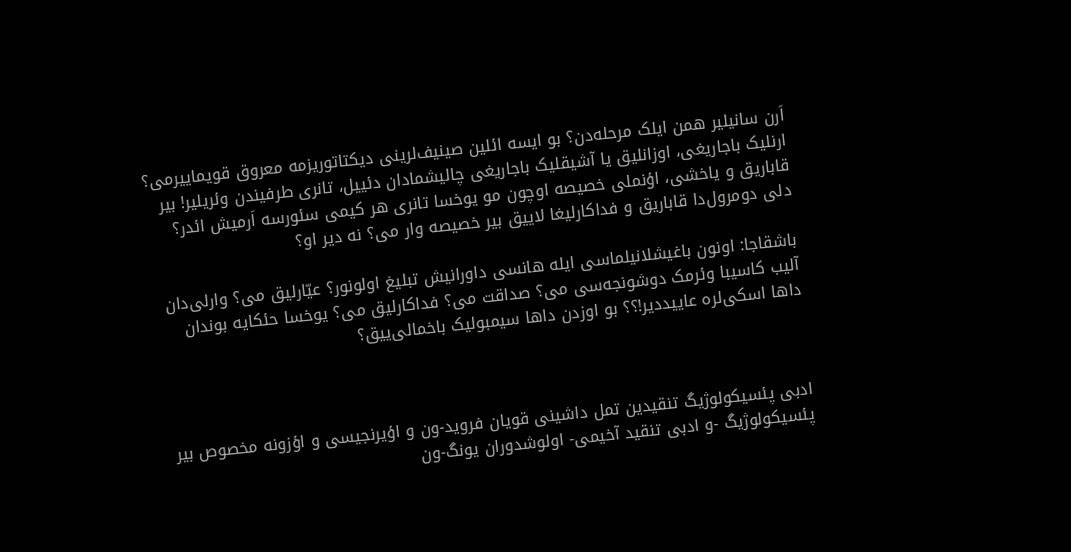اَرن سانیلیر همن ایلک مرحله‌دن؟ بو ایسه ائلین صینیف‌لرینی دیکتاتوریزمه معروق قویماییرمی؟ ارنلیک باجاریغی، اوزانلیق یا آشیقلیک باجاریغی چالیشمادان دئییل، تانری طرفیندن وئریلیر! بیر قاباریق و یاخشی، اؤنملی خصیصه اوچون مو یوخسا تانری هر کیمی سئورسه اَرمیش ائدر؟ دلی دومرول‌دا قاباریق و فداکارلیغا لاییق بیر خصیصه وار می؟ نه دیر او؟

باشقاجا: اونون باغیشلانیلماسی ایله هانسی داورانیش تبلیغ اولونور؟ عیّارلیق می؟ وارلی‌دان آلیب کاسیبا وئرمک دوشونجه‌سی می؟ صداقت می؟ فداکارلیق می؟ یوخسا حئکایه بوندان داها اسکی‌لره عاییددیر!؟؟ بو اوزدن داها سیمبولیک باخمالی‌ییق؟



ادبی پئسیکولوژیگ تنقیدین تمل داشینی قویان فروید-ون و اؤیرنجیسی و اؤزونه مخصوص بیر پئسیکولوژیگ -و ادبی تنقید آخیمی- اولوشدوران یونگ-ون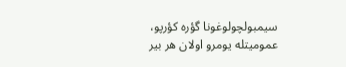سیمبولچولوغونا گؤره کؤرپو، عمومیتله یومرو اولان هر بیر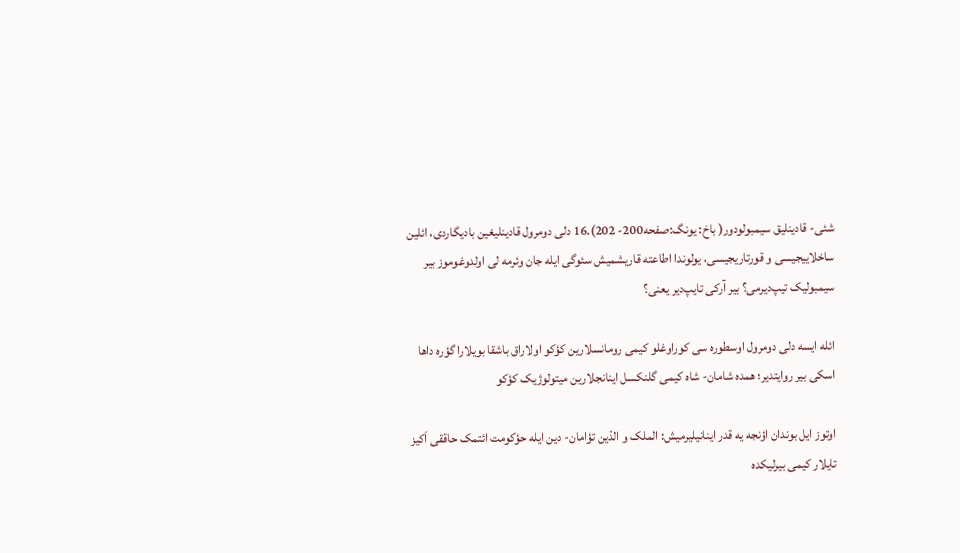شئی- قادینلیق سیمبولودور( باخ: یونگ:صفحه200- 202).16 دلی دومرول قادینلیغین بادیگاردی، ائلین ساخلاییجیسی و قورتاریجیسی، یولوندا اطاعته قاریشمیش سئوگی ایله جان وئرمه لی اولدوغوموز بیر سیمبولیک تیپ‌دیرمی؟ بیر آرکی تایپ‌دیر یعنی؟

ائله ایسه دلی دومرول اوسطوره سی کوراوغلو کیمی رومانسلارین کؤکو اولاراق باشقا بویلارا گؤره داها اسکی بیر روایتدیر؛ همده شامان- شاه کیمی گلنکسل اینانجلارین میتولوژیک کؤکو

اوتوز ایل بوندان اؤنجه یه قدر اینانیلیرمیش: الملک و الدّین تؤامان- دین ایله حؤکومت ائتمک حاققی اَکیز تایلار کیمی بیرلیکده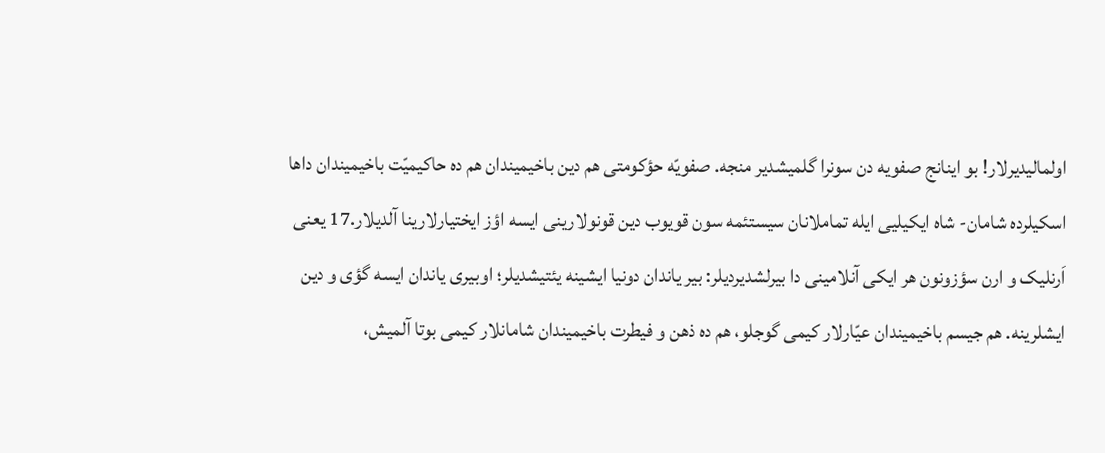اولمالیدیرلار! بو اینانج صفویه دن سونرا گلمیشدیر منجه. صفویّه حؤکومتی هم دین باخیمیندان هم ده حاکیمیّت باخیمیندان داها اسکیلرده شامان- شاه ایکیلیی ایله تماملانان سیستئمه سون قویوب دین قونولارینی ایسه اؤز ایختیارلارینا آلدیلار.17 یعنی اَرنلیک و ارن سؤزونون هر ایکی آنلامینی دا بیرلشدیردیلر: بیر یاندان دونیا ایشینه یئتیشدیلر؛ اوبیری یاندان ایسه گؤی و دین ایشلرینه. هم جیسم باخیمیندان عیّارلار کیمی گوجلو، هم ده ذهن و فیطرت باخیمیندان شامانلار کیمی بوتا آلمیش،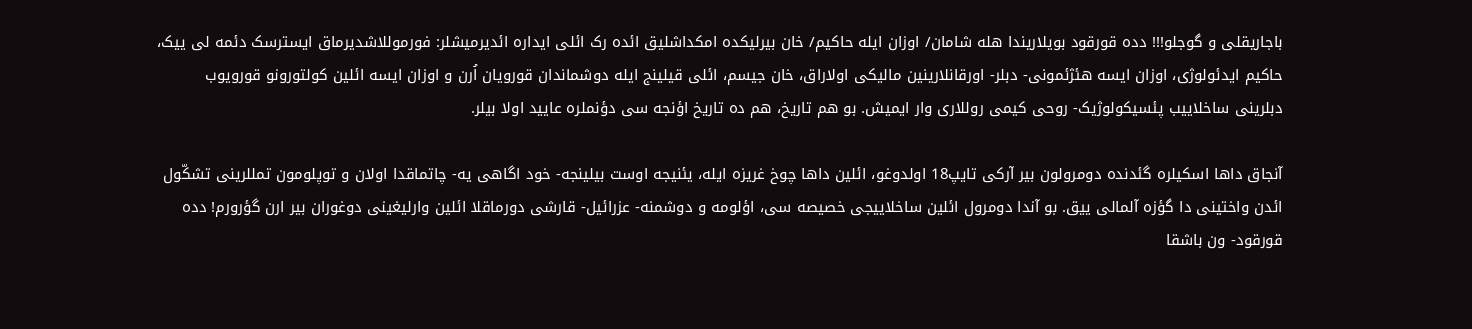باجاریقلی و گوجلو!!! دده قورقود بویلاریندا هله شامان/ اوزان ایله حاکیم/ خان بیرلیکده امکداشلیق ائده رک ائلی ایداره ائدیرمیشلر: فورموللاشدیرماق ایسترسک دئمه لی ییک، حاکیم ایدئولوژی، اوزان ایسه هئژئمونی- دبلر- اورقانلارینین مالیکی اولاراق، خان جیسم، ائلی قیلینج ایله دوشماندان قورویان اُرن و اوزان ایسه ائلین کولتورونو قورویوب دبلرینی ساخلاییب پئسیکولوژیک- روحی کیمی روللاری وار ایمیش. بو هم تاریخ، هم ده تاریخ اؤنجه سی دؤنملره عایید اولا بیلر.

آنجاق داها اسکیلره گئدنده دومرولون بیر آرکی تایپ18 اولدوغو، ائلین داها چوخ غریزه ایله، یئنیجه اوست بیلینجه- خود اگاهی یه- چاتماقدا اولان و توپلومون تمللرینی تشکّول ائدن واختینی دا گؤزه آلمالی ییق. بو آندا دومرول ائلین ساخلاییجی خصیصه سی، اؤلومه و دوشمنه- عزرائیل- قارشی دورماقلا ائلین وارلیغینی دوغوران بیر ارن گؤرورم! دده قورقود- ون باشقا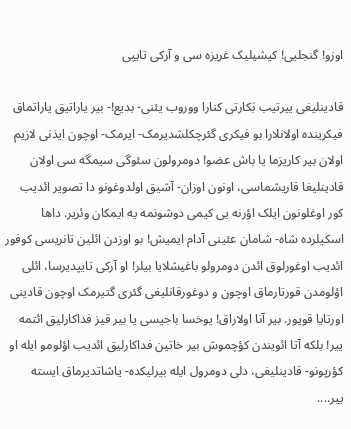اوزو! گنجلیی! کیشیلیک غریزه سی و آرکی تایپی

قادینلیغی ییرتیب بَکارتی کنارا ووروب یئنی- بدیع!- بیر یاراتیق یاراتماق فیکرینده اولانلارا بو فیکری گئرچکلشدیرمک- ایرمک- اوچون ایذنی لازیم اولان بیر کاریزما یا باش عضو! دومرولون سئوگی سیمگه سی اولان قادینلیغا قاریشماسی، اونون اوزان- آشیق اولدوغونو دا تصویر ائدیب کور اوغلونون ایلک اؤرنه یی کیمی دوشونمه یه ایمکان وئریر. داها اسکیلرده شاه- شامان عئینی آدام ایمیش! بو اوزدن ائلین تانریسی کوفور ائدیب اوغورلوق ائدن دومرولو باغیشلایا بیلر! او آرکی تایپدیرسا، ائلی اؤلومدن قورتارماق اوچون و دوغورقانلیغی گئری گتیرمک اوچون قادینی اورتایا قویور. بیر آنا اولاراق! یوخسا باجیسی یا بیر قیز فداکارلیق ائتمه ییر! بلکه آتا ائویندن کؤچموش بیر خاتین فداکارلیق ائدیب اؤلومو ایله او کؤرپونو- قادینلیغی، دلی دومرول ایله بیرلیکده- یاشاتدیرماق ایسته ییر....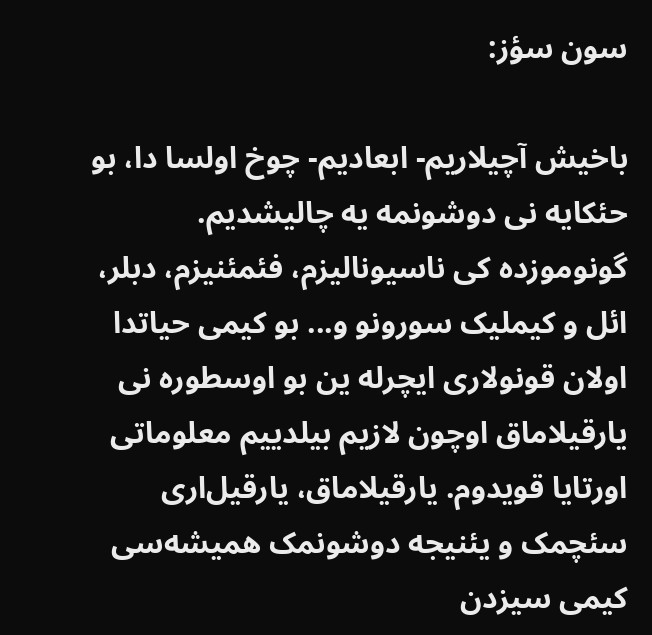سون سؤز:

باخیش آچیلاریم- ابعادیم- چوخ اولسا دا، بو حئکایه نی دوشونمه یه چالیشدیم. گونوموزده کی ناسیونالیزم، فئمئنیزم، دبلر، ائل و کیملیک سورونو و... بو کیمی حیاتدا اولان قونولاری ایچرله ین بو اوسطوره نی یارقیلاماق اوچون لازیم بیلدییم معلوماتی اورتایا قویدوم. یارقیلاماق، یارقیل‌اری سئچمک و یئنیجه دوشونمک همیشه‌سی کیمی سیزدن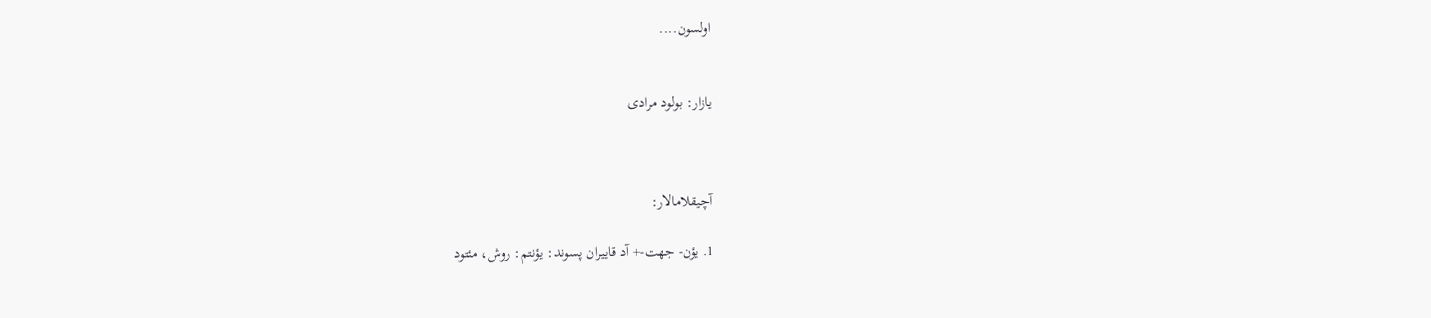اولسون....


یازار: بولود مرادی



آچیقلامالار:

1. یؤن- جهت-+ آد قاییران پسوند: یؤنتم: روش، مئتود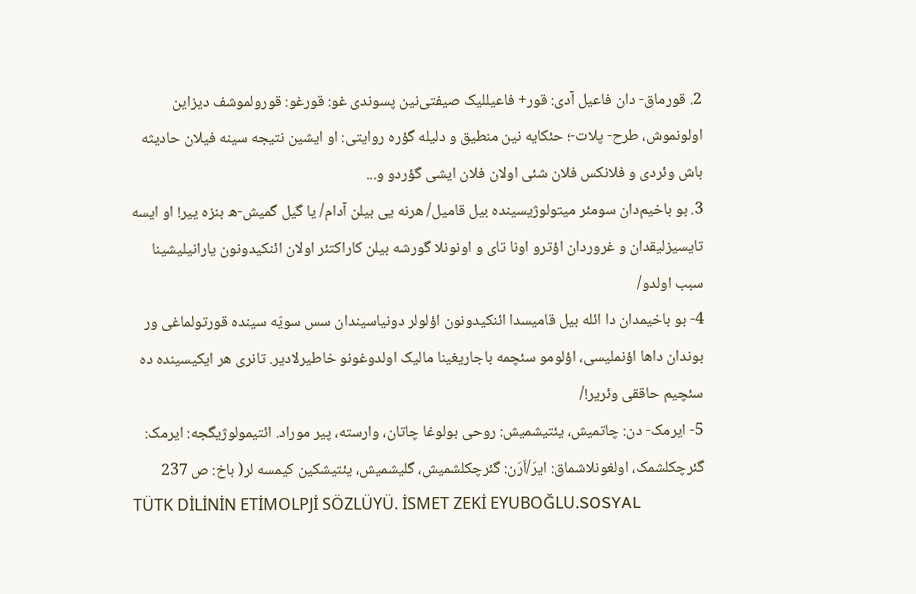2. قورماق- دان فاعیل آدی: قور+ فاعیللیک صیفتی‌نین پسوندی غو: قورغو: قورولموشف دیزاین اولونموش، طرح- پلات-؛ حئکایه نین منطیق و دلیله گؤره روایتی: او ایشین نتیجه سینه فیلان حادیثه باش وئردی و فلانکس فلان شئی اولان فلان ایشی گؤردو و...
3. بو باخیم‌دان سومئر میتولوژیسینده بیل قامیل/ هرنه یی بیلن آدام/ یا گیل گمیش-ه بنزه ییر! او ایسه تایسیزلیقدان و غروردان اؤترو اونا تای و اونونلا گورشه بیلن کاراکتئر اولان ائنکیدونون یارانیلیشینا سبب اولدو/
4- بو باخیمدان دا ائله بیل قامیسدا ائنکیدونون اؤلولر دونیاسیندان سس سویّه سینده قورتولماغی ور بوندان داها اؤنملیسی، اؤلومو سئچمه باجاریغینا مالیک اولدوغونو خاطیرلادیر. تانری هر ایکیسینده ده سئچیم حاققی وئریر!/
5- ایرمک- دن: چاتمیش، یئتیشمیش: روحی بولوغا چاتان، وارسته، پیر موراد. ائتیمولوژیگجه: ایرمک: گئرچکلشمک، اولغونلاشماق: ایرَ/اَرَن: گئرچکلشمیش، گلیشمیش، یئتیشکین کیمسه لر( باخ: ص 237
TÜTK DİLİNİN ETİMOLPJİ SÖZLÜYÜ. İSMET ZEKİ EYUBOĞLU.SOSYAL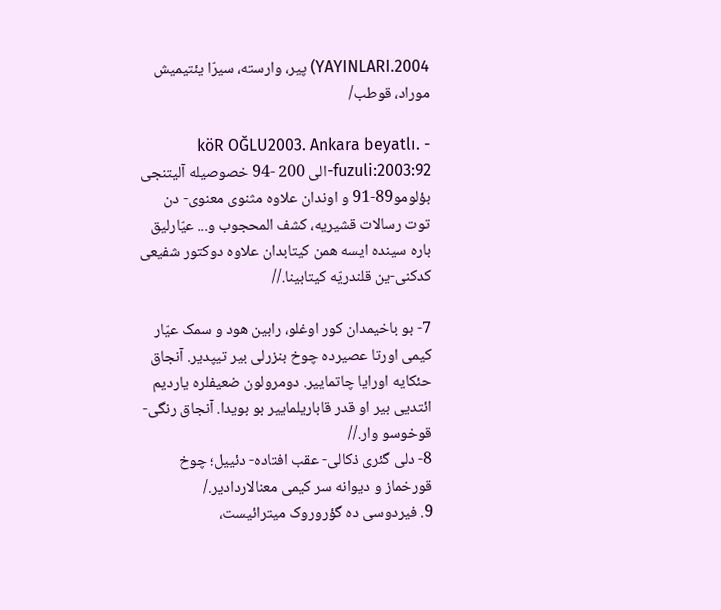YAYINLARI.2004) پیر، وارسته، سیرّا یئتیمیش موراد، قوطب/

- köR OĞLU2003. Ankara beyatlı. fuzuli:2003:92-الی 200 -94 خصوصیله آلیتنجی بؤلومو89-91 و اوندان علاوه مثنوی معنوی- دن توت رسالات قشیریه، کشف المحجوب و... عیّارلیق باره سینده ایسه همن کیتابدان علاوه دوکتور شفیعی کدکنی-ین قلندریّه کیتابینا.//

7- بو باخیمدان کور اوغلو، رابین هود و سمک عیّار کیمی اورتا عصیرده چوخ بنزرلی بیر تیپدیر. آنجاق حئکایه اورایا چاتماییر. دومرولون ضعیفلره یاردیم ائتدیی بیر او قدر قاباریلماییر بو بویدا. آنجاق رنگی- قوخوسو وار.//
8- دلی گئری ذکالی- عقب افتاده- دئییل؛ چوخ قورخماز و دیوانه سر کیمی معنالاردادیر./
9. فیردوسی ده گؤروروک میترائیست،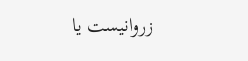زروانیست یا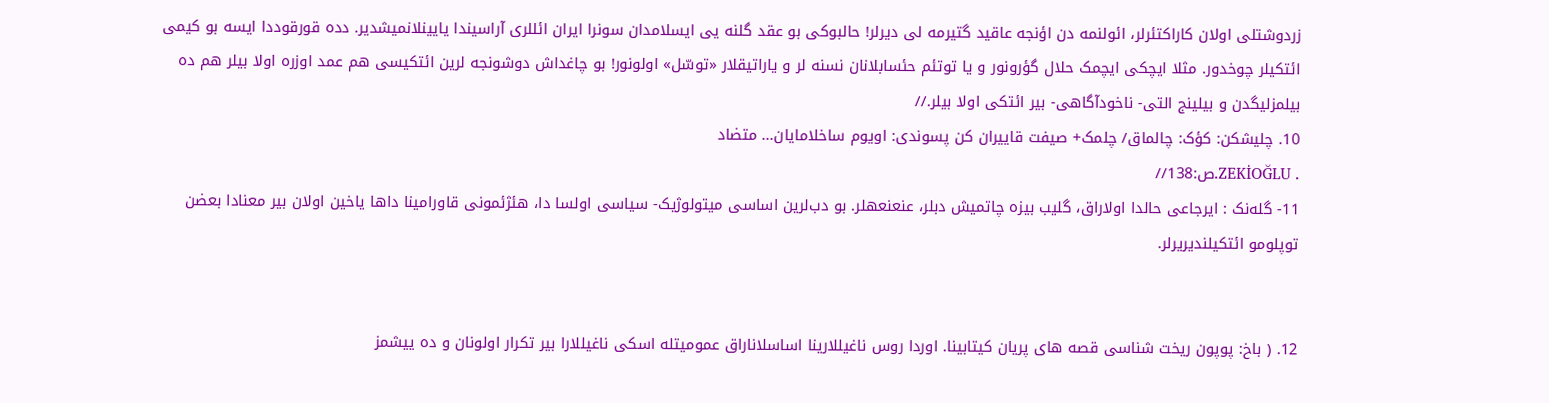زردوشتلی اولان کاراکتئرلر، ائولنمه دن اؤنجه عاقید گتیرمه لی دیرلر! حالبوکی بو عقد گلنه یی ایسلامدان سونرا ایران ائللری آراسیندا یایینلانمیشدیر. دده قورقوددا ایسه بو کیمی ائتکیلر چوخدور. مثلا ایچکی ایچمک حلال گؤرونور و یا توتئم حئسابلانان نسنه لر و یاراتیقلار «توسّل» اولونور! بو چاغداش دوشونجه لرین ائتکیسی هم عمد اوزره اولا بیلر هم ده بیلمزلیگدن و بیلینج التی- ناخودآگاهی- بیر ائتکی اولا بیلر.//
10. چلیشکن: کؤک: چالماق/ چلمک+ صیفت قاییران کن پسوندی: اویوم ساخلامایان... متضاد
. ZEKİOĞLU.ص:138//
11- گله‌نک : ایرجاعی حالدا اولاراق، گلیب بیزه چاتمیش دبلر، عنعنعهلر. بو دب‌لرین اساسی میتولوژیک- سیاسی اولسا دا، هئژئمونی قاورامینا داها یاخین اولان بیر معنادا بعضن توپلومو ائتکیلندیریرلر.


12. ( باخ: پوپون ریخت شناسی قصه های پریان کیتابینا. اوردا روس ناغیللارینا اساسلاناراق عمومیتله اسکی ناغیللارا بیر تکرار اولونان و ده ییشمز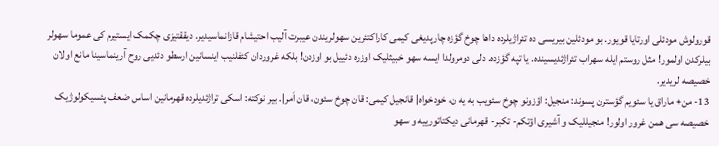قورولوش مودئلی اورتایا قویور. بو مودئلین بیریسی ده تئراژیلرده داها چوخ گؤزه چارپدیغی کیمی کاراکتئرین سهولریندن عیبرت آلیب احتیشام قازانماسیدیر. دیققتیزی چکمک ایستیرم کی عموما سهولر بیلرکدن اولمور! مثل روستم ایله سهراب تئراژئدیسینده. یا تپه گؤزده. دلی دومرولدا ایسه سهو خبیثلیک اوزره دئییل بو اوزدن! بلکه غروردان کئفلنیب اینسانین ارسطو دئدیی روح آرینماسینا مانع اولان خصیصه لریدیر.
13- من+ ماراق یا سئویم گؤسترن پسوند: منجیل: اؤزونو چوخ سئویب به یه ن، خودخواه| قانجیل کیمی: قان چوخ سئون، قان اَمر|. بیر نوکته: اسکی تراژئدیلرده قهرمانین اساس ضعف پئسیکولوژیک خصیصه سی همن غرور اولور! منجیللیک و آشیری اؤتکم- تکبر- قهرمانی دیکتاتورییه و سهو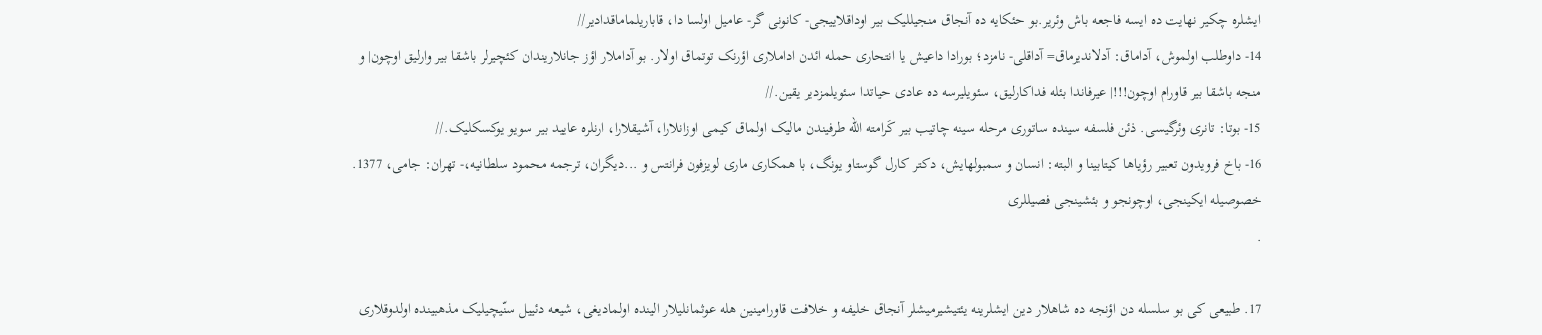ایشلره چکیر نهایت ده ایسه فاجعه باش وئریر.بو حئکایه ده آنجاق منجیللیک بیر اوداقلاییجی- کانونی گر- عامیل اولسا دا، قاباریلماماقدادیر//
14- داوطلب اولموش، آداماق: آدلاندیرماق= آداقلی- نامزد؛ بورادا داعیش یا انتحاری حمله ائدن اداملاری اؤرنک توتماق اولار. بو آداملار اؤز جانلاریندان کئچیرلر باشقا بیر وارلیق اوچون| و منجه باشقا بیر قاورام اوچون!!!| عیرفاندا بئله فداکارلیق، سئویلیرسه ده عادی حیاتدا سئویلمزدیر یقین.//
15- بوتا: تانری وئرگیسی. ذئن فلسفه سینده ساتوری مرحله سینه چاتیب بیر کَرامته الله طرفیندن مالیک اولماق کیمی اوزانلارا، آشیقلارا، ارنلره عایید بیر سویو یوکسکلیک.//
16- باخ فرویدون تعبیر رؤیاها کیتابینا و البته: انسان و سمبولهایش، دکتر کارل گوستاو یونگ، با همکاری ماری لویزفون فرانتس و ...دیگران، ترجمه محمود سلطانیه،- تهران: جامی، 1377. خصوصیله ایکینجی، اوچونجو و بئشینجی فصیللری
.

17. طبیعی کی بو سلسله دن اؤنجه ده شاهلار دین ایشلرینه یئتیشیرمیشلر آنجاق خلیفه و خلافت قاورامینین هله عوثمانلیلار الینده اولمادیغی، شیعه دئییل سنّیچیلیک مذهبینده اولدوقلاری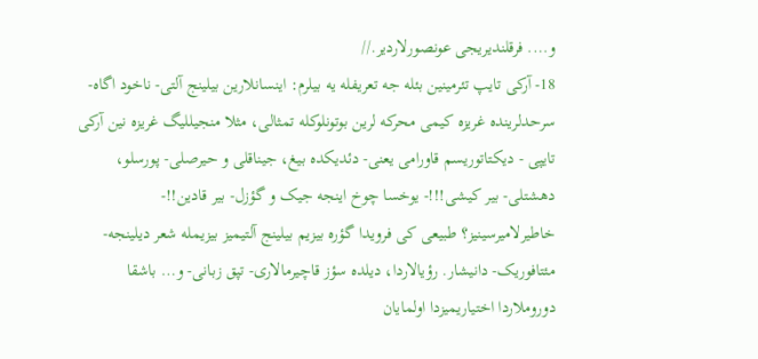و.... فرقلندیریجی عونصورلاردیر.//
18- آرکی تایپ تئرمینین بئله جه تعریفله یه بیلرم: اینسانلارین بیلینج آلتی- ناخود اگاه- سرحدلرینده غریزه کیمی محرکه لرین بوتونلوکله تمثالی، مثلا منجیللیگ غریزه نین آرکی تایپی - دیکتاتوریسم قاورامی یعنی- دئدیکده بیغ، جیناقلی و حیرصلی- پورسلو، دهشتلی- بیر کیشی!!!- یوخسا چوخ اینجه جیک و گؤزل- بیر قادین!!- خاطیرلامیرسینیز؟ طبیعی کی فرویدا گؤره بیزیم بیلینج آلتیمیز بیزیمله شعر دیلینجه- مئتافوریک- دانیشار. رؤیالاردا، دیلده سؤز قاچیرمالاری- تپق زبانی- و... باشقا دوروملاردا اختیاریمیزدا اولمایان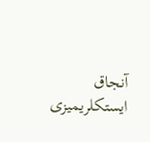آنجاق ایستکلریمیزی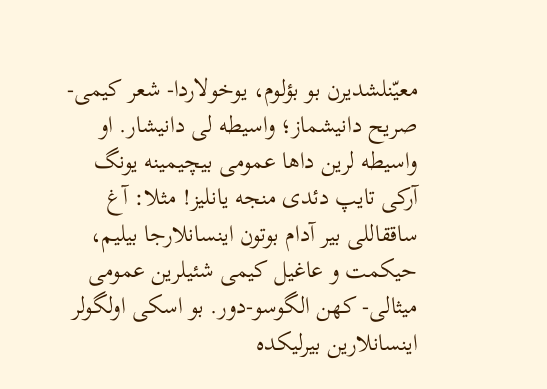معیّنلشدیرن بو بؤلوم، یوخولاردا- شعر کیمی- صریح دانیشماز؛ واسیطه لی دانیشار. او واسیطه لرین داها عمومی بیچیمینه یونگ آرکی تایپ دئدی منجه یانلیز! مثلا: آغ ساققاللی بیر آدام بوتون اینسانلارجا بیلیم، حیکمت و عاغیل کیمی شئیلرین عمومی میثالی- کهن الگوسو-دور. بو اسکی اولگولر اینسانلارین بیرلیکده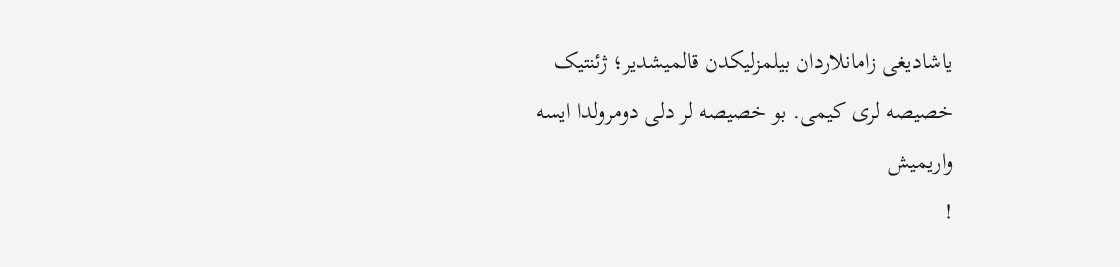یاشادیغی زامانلاردان بیلمزلیکدن قالمیشدیر؛ ژئنتیک خصیصه لری کیمی. بو خصیصه لر دلی دومرولدا ایسه واریمیش
!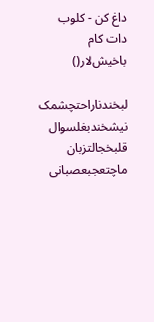داغ کن - کلوب دات کام
باخیش‌لار()

لبخندناراحتچشمک
نیشخندبغلسوال
قلبخجالتزبان
ماچتعجبعصبانی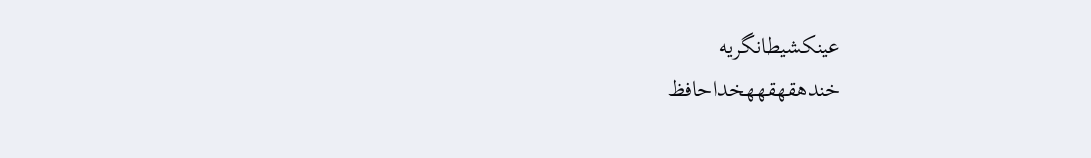عینکشیطانگریه
خندهقهقههخداحافظ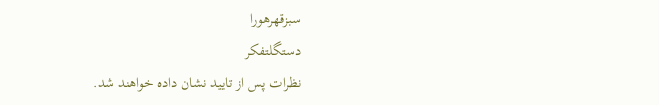سبزقهرهورا
دستگلتفکر
نظرات پس از تایید نشان داده خواهند شد.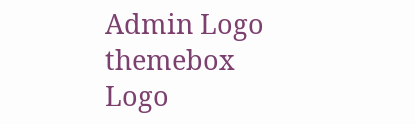Admin Logo
themebox Logo